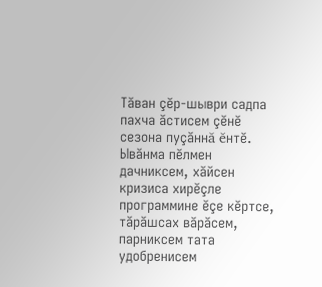Тăван çĕр-шыври садпа пахча ăстисем çĕнĕ сезона пуçăннă ĕнтĕ. Ывăнма пĕлмен дачниксем, хăйсен кризиса хирĕçле программине ĕçе кĕртсе, тăрăшсах вăрăсем, парниксем тата удобренисем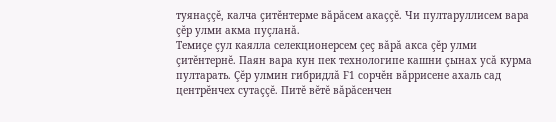туянаççĕ, калча çитĕнтерме вăрăсем акаççĕ. Чи пултаруллисем вара çĕр улми акма пуçланă.
Темиçе çул каялла селекционерсем çеç вăрă акса çĕр улми çитĕнтернĕ. Паян вара кун пек технологипе кашни çынах усă курма пултарать. Çĕр улмин гибридлă F1 сорчĕн вăррисене ахаль сад центрĕнчех сутаççĕ. Питĕ вĕтĕ вăрăсенчен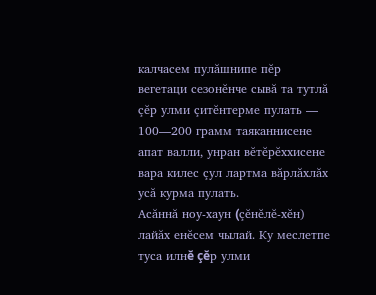калчасем пулăшнипе пĕр вегетаци сезонĕнче сывă та тутлă çĕр улми çитĕнтерме пулать — 100—200 грамм таяканнисене апат валли, унран вĕтĕрĕххисене вара килес çул лартма вăрлăхлăх усă курма пулать.
Асăннă ноу-хаун (çĕнĕлĕ-хĕн) лайăх енĕсем чылай. Ку меслетпе туса илнĕ çĕр улми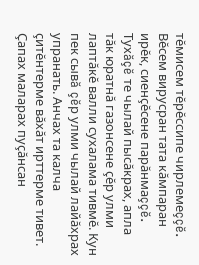тĕмисем тĕрĕссипе чирлемеççĕ. Вĕсем вирусран тата кăмпаран ирĕк, сиенçĕсене парăнмаççĕ. Тухăçĕ те чылай пысăкрах, апла тăк юратнă газонсене çĕр улми лаптăкĕ валли сухалама тивмĕ. Кун пек сывă çĕр улми чылай лайăхрах упранать. Анчах та калча çитĕнтерме вăхăт ирттерме тивет. Çапах маларах пуçăнсан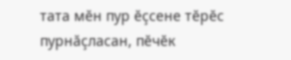тата мĕн пур ĕçсене тĕрĕс пурнăçласан, пĕчĕк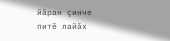йăран çинче питĕ лайăх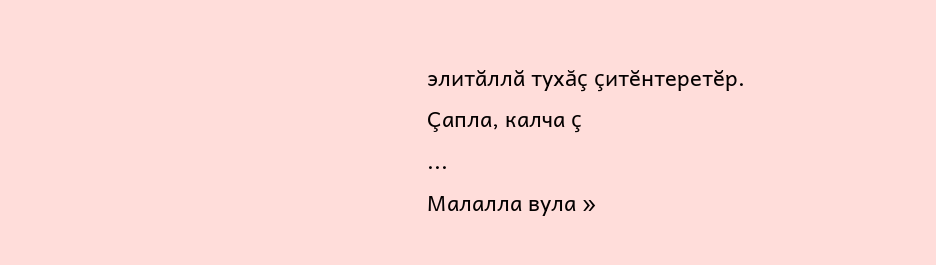элитăллă тухăç çитĕнтеретĕр.
Çапла, калча ç
...
Малалла вула »